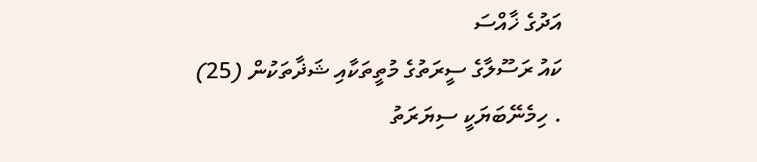އަދުގެ ޚާއްސަ
ކައު ރަސޫލާގެ ސީރަތުގެ މުތީތަކާއި ޝަޛާތަކުން (25)
. ހިމެނޭބަޔަކީ ސިޔަރަތު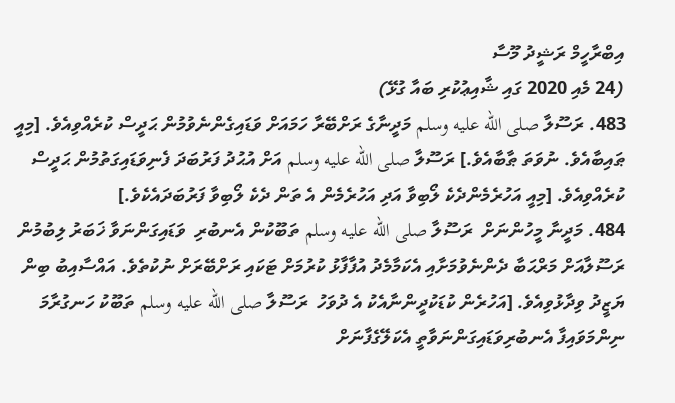އިބްރާހީމް ރަޝީދު މޫސާ
(24 މެއި 2020 ގައި ޝާއިޢުކުރި ބައާ ގުޅޭ)
483. ރަސޫލާ صلى الله عليه وسلم މަދީނާގެ ރަށްބޭރާ ހަމައަށް ވަޑައިގެންނެވުމުން ޙަދީސް ކުރެއްވިއެވެ. [މިއީ ޠައިބާއެވެ. ނުވަތަ ޠާބާއެވެ.] ރަސޫލާ صلى الله عليه وسلم އަށް އުޙުދު ފަރުބަދަ ފެނިވަޑައިގަތުމުން ޙަދީސް ކުރެއްވިއެވެ. [މިއީ އަހުރެމެންދެކެ ލޯބިވާ އަދި އަހުރެމެން އެ ތަން ދެކެ ލޯބިވާ ފަރުބަދައެކެވެ.]
484. މަދީނާ މީހުންނަށް  ރަސޫލާ صلى الله عليه وسلم ތަބޫކުން އެނބުރި  ވަޑައިގަންނަވާ ޚަބަރު ލިބުމުން ރަސޫލާއަށް މަރްޙަބާ ދެންނެވުމަށާއި އެކަމާމެދު އުފާފާޅު ކުރުމަށް ޓަކައި ރަށްބޭރަށް ނުކުތެވެ. އައްސާއިބު ބިން ޔަޒީދު ވިދާޅުވިއެވެ. [އަހުރެން ކުޑަކުދީންނާއެކު އެ ދުވަހު  ރަސޫލާ صلى الله عليه وسلم ތަބޫކު ހަނގުރާމަ ނިންމަވައިފާ އެނބުރިވަޑައިގަންނަވާތީ އެކަލޭގެފާނަށް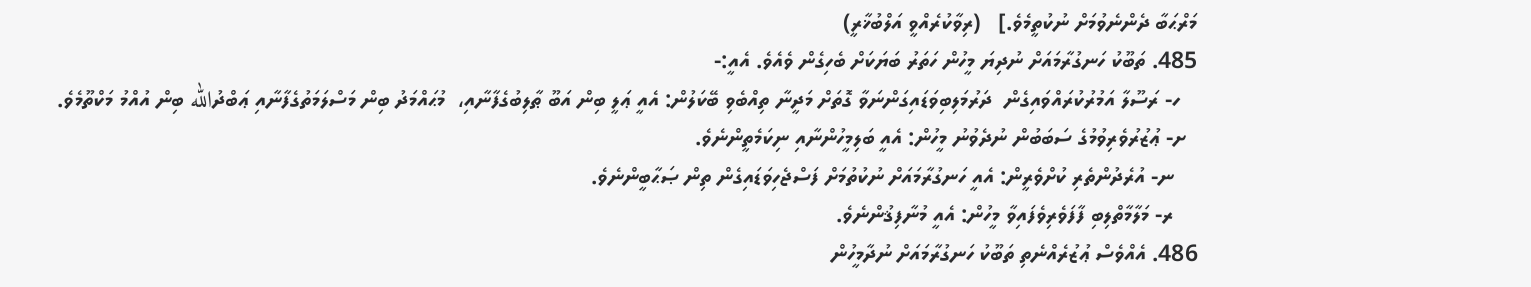މަރްޙަބާ ދެންނެވުމަށް ނުކުތީމެވެ.]   (ރިވާކުރެއްވީ އަލްބުޚާރީ)
485. ތަބޫކު ހަނގުރާމައަށް ނުދިޔަ މީހުން ހަތަރު ބަޔަކަށް ބެހިގެން ވެއެވެ. އެއީ:-
   ހ- ރަސޫލާ އަމުރުކުރައްވައިގެން  ދަރުމަލިބިވަޑައިގަންނަވާ ގޮތަށް މަދީނާ ތިއްބެވި ބޭކަލުން: އެއީ ޢަލީ ބިން އަބޫ ޠާލިބުގެފާނާއި،  މުޙައްމަދު ބިން މަސްލަމަތުގެފާނާއި ޢަބްދުالله ބިން އުއްމު މަކްތޫމެވެ.
  ށ- ޢުޒުރުވެރިވުމުގެ ސަބަބުން ނުދެވުނު މީހުން: އެއީ ބަލިމީހުންނާއި ނިކަމެތީންނެވެ.
    ނ- އުރެދުންތެރި ކުށްވެރީން: އެއީ ހަނގުރާމައަށް ނުކުތުމަށް ފަސްޖެހިވަޑައިގެން ތިން ޞަޙާބީންނެވެ.
    ރ- މަލާމާތްލިބި ފާފަވެރިވެފައިވާ މީހުން: އެއީ މުނާފިޤުންނެވެ.
486. އެއްވެސް ޢުޒުރެއްނެތި ތަބޫކު ހަނގުރާމައަށް ނުދާމީހުން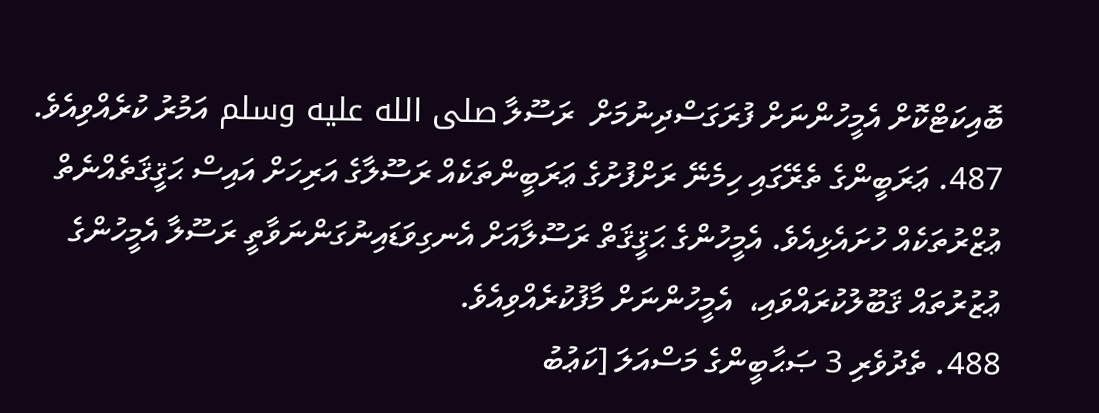ބޮއިކަޓްކޮށް އެމީހުންނަށް ފުރަގަސްދިނުމަށް  ރަސޫލާ صلى الله عليه وسلم އަމުރު ކުރެއްވިއެވެ.
487. ޢަރަބީންގެ ތެރޭގައި ހިމެނޭ ރަށްފުށުގެ ޢަރަބީންތަކެއް ރަސޫލާގެ އަރިހަށް އައިސް ޙަޤީޤަތެއްނެތް ޢުޒްރުތަކެއް ހުށައެޅިއެވެ. އެމީހުންގެ ޙަޤީޤަތް ރަސޫލާއަށް އެނގިވަޑައިނުގަންނަވާތީ ރަސޫލާ އެމީހުންގެ ޢުޒުރުތައް ޤަބޫލުކުރައްވައި،  އެމީހުންނަށް މާފުކުރެއްވިއެވެ.
488. ތެދުވެރި 3 ޞަޙާބީންގެ މަސްއަލަ [ކަޢުބު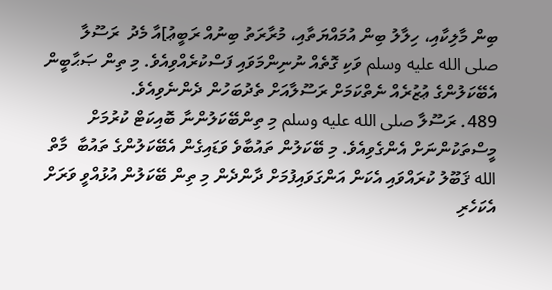ބިން މާލިކާއި، ހިލާލު ބިން އުމައްޔަތާއި، މުރާރަތު ބިނުއް ރަބީޢު]އާ މެދު  ރަސޫލާ صلى الله عليه وسلم ވަކި ގޮތެއް ނުނިންމަވައި ފަސްކުރެއްވިއެވެ. މި ތިން ޞަޙާބީން އެބޭކަލުންގެ ޢުޒުރެއް ނެތްކަމަށް ރަސޫލާއަށް ތެދުބަހުން ދެންނެވިއެވެ.
489. ރަސޫލާ صلى الله عليه وسلم މި ތިންބޭކަލުންނާ ބޮއިކަޓް ކުރުމަށް މީސްތަކުންނަށް އެންގެވިއެވެ. މި ބޭކަލުން ތައުބާވެ ވަޑައިގެން އެބޭކަލުންގެ ތައުބާ  މާތް الله ޤަބޫލު ކުރައްވައި އެކަން އަންގަވައިފުމަށް ދާންދެން މި ތިން ބޭކަލުން އުޅުއްވީ ވަރަށް އެކަހެރި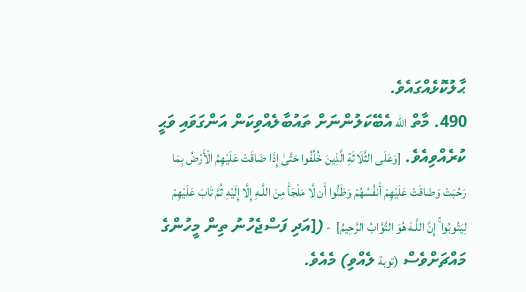ޙާލުކޮޅެއްގައެވެ.
490. މާތް الله އެބޭކަލުންނަށް ތައުބާލެއްވިކަން އަންގަވައި ވަޙީ ކުރެއްވިއެވެ. [وَعَلَى الثَّلَاثَةِ الَّذِينَ خُلِّفُوا حَتَّىٰ إِذَا ضَاقَتْ عَلَيْهِمُ الْأَرْضُ بِمَا رَحُبَتْ وَضَاقَتْ عَلَيْهِمْ أَنفُسُهُمْ وَظَنُّوا أَن لَّا مَلْجَأَ مِنَ اللَّـهِ إِلَّا إِلَيْهِ ثُمَّ تَابَ عَلَيْهِمْ لِيَتُوبُوا ۚ إِنَّ اللَّـهَ هُوَ التَّوَّابُ الرَّحِيمُ]  - ([އަދި ފަސްޖެހުނު ތިން މީހުންގެ މައްޗަށްވެސް (توبة ލެއްވި) މެއެވެ.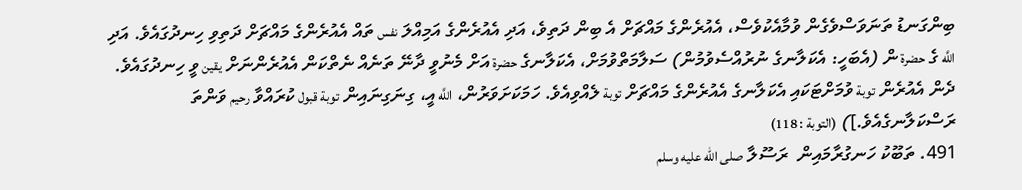ބިންގަނޑު ތަނަވަސްވެގެން ވުމާއެކުވެސް، އެއުރެންގެ މައްޗަށް އެ ބިން ދަތިވެ، އަދި އެއުރެންގެ އަމިއްލަ نفس ތައް އެއުރެންގެ މައްޗަށް ދަތިވި ހިނދުގައެވެ. އަދި اللَّه ގެ حضرة ން (އެބަހީ: އެކަލާނގެ ނުރުއްސެވުމުން) ސަލާމަތްވުމަށް، އެކަލާނގެ حضرة އަށް މެނުވީ ދާނޭ ތަނެއް ނެތްކަން އެއުރެންނަށް يقين ވީ ހިނދުގައެވެ. ދެން އެއުރެން توبة ވުމަށްޓަކައި އެކަލާނގެ އެއުރެންގެ މައްޗަށް توبة ލެއްވިއެވެ. ހަމަކަށަވަރުން، اللَّه އީ، ގިނަގިނައިން توبة قبول ކުރައްވާ رحيم ވަންތަ ރަސްކަލާނގެއެވެ.]) (التوبة : 118)
491. ތަބޫކު ހަނގުރާމައިން  ރަސޫލާ صلى الله عليه وسلم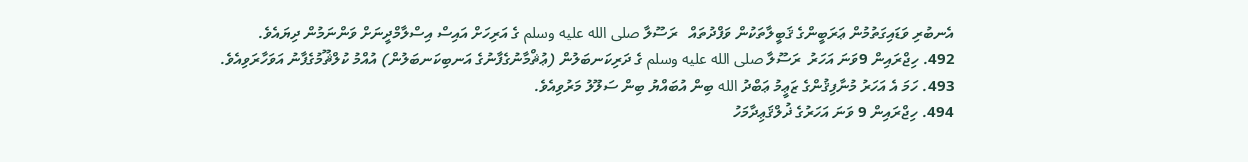އެނބުރި ވަޑައިގަތުމުން ޢަރަބީންގެ ޤަބީލާތަކުން ވަފްދުތައް   ރަސޫލާ صلى الله عليه وسلم ގެ އަރިހަށް އައިސް އިސްލާމްދީނަށް ވަންނަމުން ދިޔައެވެ.
492. ހިޖްރައިން 9ވަނަ އަހަރު  ރަސޫލާ صلى الله عليه وسلم ގެ ދަރިކަނބަލުން (ޢުޘްމާނުގެފާނުގެ އަނބިކަނބަލުން) އުއްމު ކުލްޘޫމުގެފާނު އަވަހާރަވިއެވެ.
493. ހަމަ އެ އަހަރު މުނާފިޤުންގެ ޒަޢީމު ޢަބްދު الله ބިން އުބައްޔު ބިން ސަލޫލު މަރުވިއެވެ.
494. ހިޖްރައިން 9 ވަނަ އަހަރުގެ ޛުލްޤަޢިދާމަހު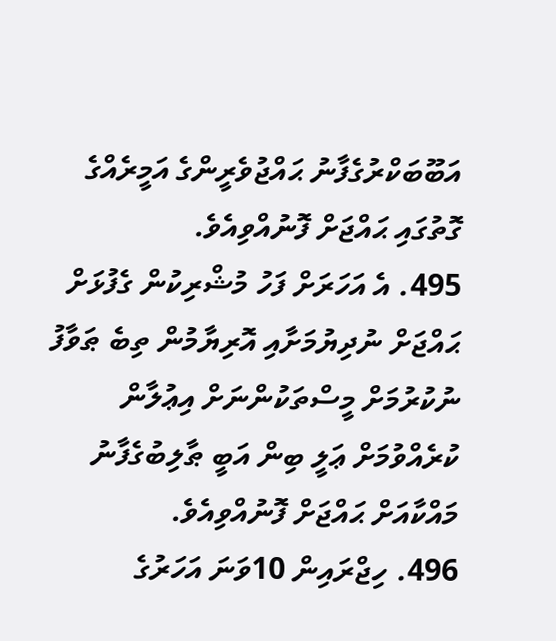އަބޫބަކްރުގެފާނު ޙައްޖުވެރީންގެ އަމީރެއްގެ ގޮތުގައި ޙައްޖަށް ފޮނުއްވިއެވެ.
495. އެ އަހަރަށް ފަހު މުޝްރިކުން ގެފުޅަށް ޙައްޖަށް ނުދިޔުމަށާއި އޮރިޔާމުން ތިބެ ޠަވާފު ނުކުރުމަށް މީސްތަކުންނަށް އިޢުލާން ކުރެއްވުމަށް ޢަލީ ބިން އަބީ ޠާލިބުގެފާނު މައްކާއަށް ޙައްޖަށް ފޮނުއްވިއެވެ.
496. ހިޖްރައިން 10ވަނަ އަހަރުގެ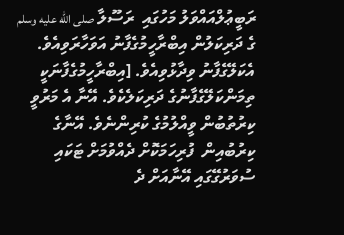ރަބީޢުލްއައްވަލު މަހުގައި  ރަސޫލާ صلى الله عليه وسلم ގެ ދަރިކަލުން އިބްރާހީމުގެފާނު އަވަހާރަވިއެވެ. އެކަލޭގެފާނު ވިދާޅުވިއެވެ. [އިބްރާހީމުގެފާނަކީ ތިމަންކަލޭގެފާނުގެ ދަރިކަލެކެވެ. އޭނާ އެ މަރުވީ  ކިރުތުބުން ވީއްލުމުގެ ކުރިންނެވެ. އޭނާގެ ކިރުބުއިން  ފުރިހަމަކޮށް ދެއްވުމަށް ޓަކައި ސުވަރުގޭގައި އޭނާއަށް ދެ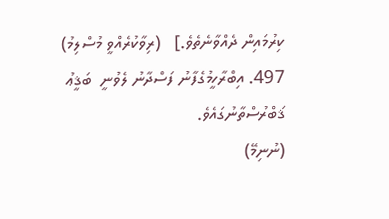ކިރުމައިން ދެއްވާނެތެވެ.]   (ރިވާކުރެއްވީ މުސްލިމު)
497. އިބްރާހީމުގެފާނު ފަސްދާނު ލެވުނީ  ބަޤީޢު ޤަބްރުސްތާނުގައެވެ.
(ނުނިމޭ)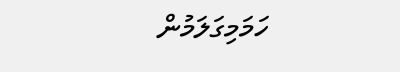ހަމަމިގަލަމުން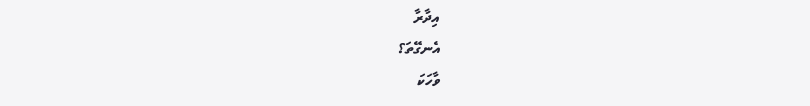އިދާރާ
އެނގޭތަ؟
ވާހަކަ